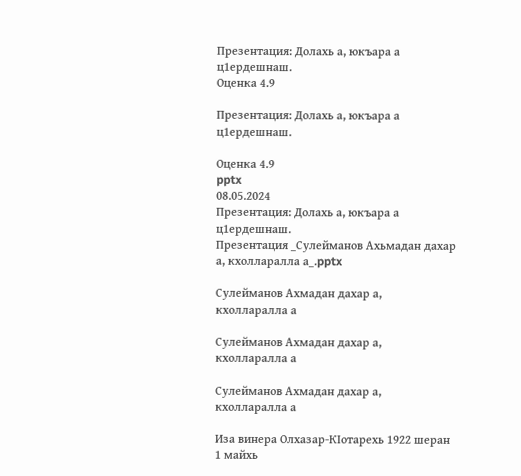Презентация: Долахь а, юкъара а ц1ердешнаш.
Оценка 4.9

Презентация: Долахь а, юкъара а ц1ердешнаш.

Оценка 4.9
pptx
08.05.2024
Презентация: Долахь а, юкъара а ц1ердешнаш.
Презентация _Сулейманов Ахьмадан дахар а, кхолларалла а_.pptx

Сулейманов Ахмадан дахар а, кхолларалла а

Сулейманов Ахмадан дахар а, кхолларалла а

Сулейманов Ахмадан дахар а, кхолларалла а

Иза винера Олхазар-КӀотарехь 1922 шеран 1 майхь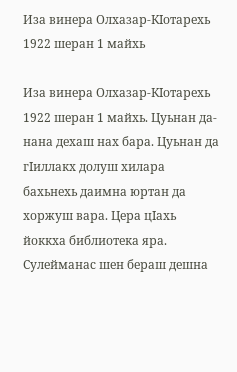Иза винера Олхазар-КӀотарехь 1922 шеран 1 майхь

Иза винера Олхазар-КӀотарехь 1922 шеран 1 майхь. Цуьнан да-нана дехаш нах бара. Цуьнан да гӀиллакх долуш хилара бахьнехь даимна юртан да хоржуш вара. Цера цӀахь йоккха библиотека яра. Сулейманас шен бераш дешна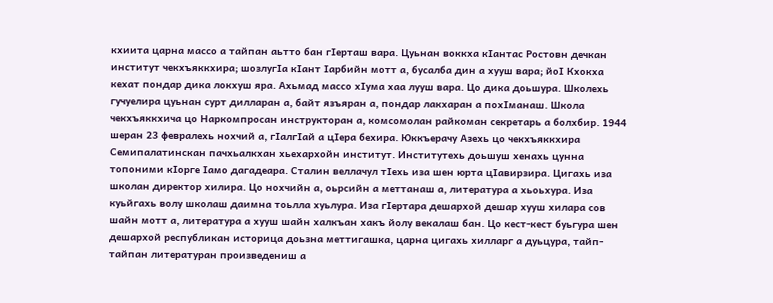кхиита царна массо а тайпан аьтто бан гӀерташ вара. Цуьнан воккха кӀантас Ростовн дечкан институт чекхъяккхира; шозлугӀа кӀант Ӏарбийн мотт а, бусалба дин а хууш вара; йоӀ Кхокха кехат пондар дика локхуш яра. Ахьмад массо хӀума хаа лууш вара. Цо дика доьшура. Школехь гучуелира цуьнан сурт дилларан а, байт язъяран а, пондар лакхаран а похӀманаш. Школа чекхъяккхича цо Наркомпросан инструкторан а, комсомолан райкоман секретарь а болхбир. 1944 шеран 23 февралехь нохчий а, гӀалгӀай а цӀера бехира. Юккъерачу Азехь цо чекхъяккхира Семипалатинскан пачхьалкхан хьехархойн институт. Институтехь доьшуш хенахь цунна топоними кӀорге Ӏамо дагадеара. Сталин веллачул тӀехь иза шен юрта цӀавирзира. Цигахь иза школан директор хилира. Цо нохчийн а, оьрсийн а меттанаш а, литература а хьоьхура. Иза куьйгахь волу школаш даимна тоьлла хуьлура. Иза гӀертара дешархой дешар хууш хилара сов шайн мотт а, литература а хууш шайн халкъан хакъ йолу векалаш бан. Цо кест-кест буьгура шен дешархой республикан историца доьзна меттигашка, царна цигахь хилларг а дуьцура, тайп-тайпан литературан произведениш а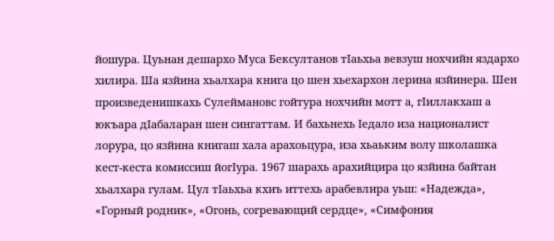йошура. Цуьнан дешархо Муса Бексултанов тӀаьхьа вевзуш нохчийн яздархо хилира. Ша язйина хьалхара книга цо шен хьехархон лерина язйинера. Шен произведенишкахь Сулеймановс гойтура нохчийн мотт а, гӀиллакхаш а юкъара дӀабаларан шен сингаттам. И бахьнехь Ӏедало иза националист лорура, цо язйина книгаш хала арахоьцура, иза хьаьким волу школашка кест-кеста комиссиш йогӀура. 1967 шарахь арахийцира цо язйина байтан хьалхара гулам. Цул тӀаьхьа кхиъ иттехь арабевлира уьш: «Надежда», «Горный родник», «Огонь, согревающий сердце», «Симфония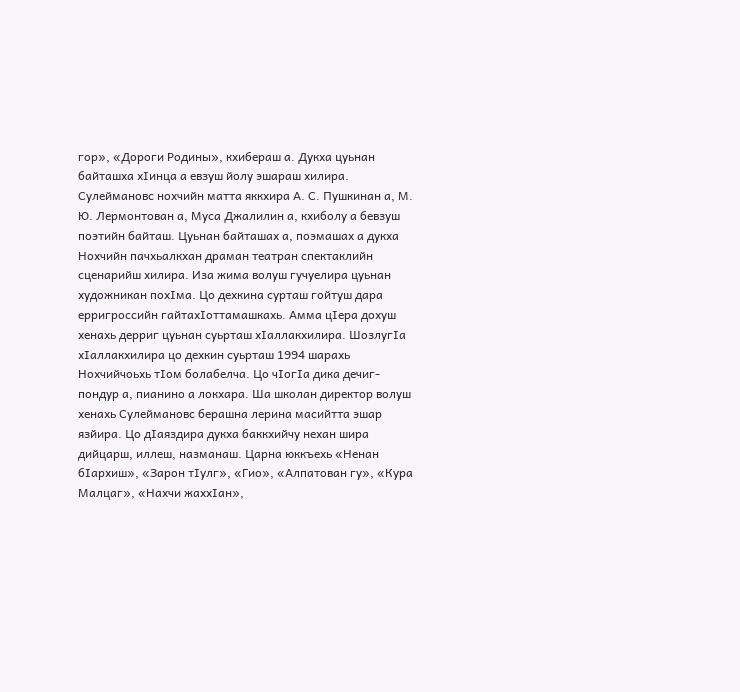гор», «Дороги Родины», кхибераш а. Дукха цуьнан байташха хӀинца а евзуш йолу эшараш хилира. Сулеймановс нохчийн матта яккхира А. С. Пушкинан а, М. Ю. Лермонтован а, Муса Джалилин а, кхиболу а бевзуш поэтийн байташ. Цуьнан байташах а, поэмашах а дукха Нохчийн пачхьалкхан драман театран спектаклийн сценарийш хилира. Иза жима волуш гучуелира цуьнан художникан похӀма. Цо дехкина сурташ гойтуш дара ерригроссийн гайтахӀоттамашкахь. Амма цӀера дохуш хенахь дерриг цуьнан суьрташ хӀаллакхилира. ШозлугӀа хӀаллакхилира цо дехкин суьрташ 1994 шарахь Нохчийчоьхь тӀом болабелча. Цо чӀогӀа дика дечиг-пондур а, пианино а локхара. Ша школан директор волуш хенахь Сулеймановс берашна лерина масийтта эшар язйира. Цо дӀаяздира дукха баккхийчу нехан шира дийцарш, иллеш, назманаш. Царна юккъехь «Ненан бӀархиш», «Зарон тӀулг», «Гио», «Алпатован гу», «Кура Малцаг», «Нахчи жаххӀан»,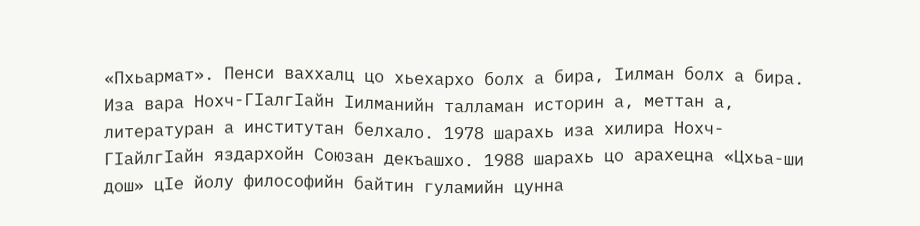«Пхьармат». Пенси ваххалц цо хьехархо болх а бира, Ӏилман болх а бира. Иза вара Нохч-ГӀалгӀайн Ӏилманийн талламан историн а, меттан а, литературан а институтан белхало. 1978 шарахь иза хилира Нохч-ГӀайлгӀайн яздархойн Союзан декъашхо. 1988 шарахь цо арахецна «Цхьа-ши дош» цӀе йолу философийн байтин гуламийн цунна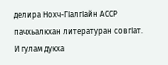делира Нохч-ГӀалгӀайн АССР пачхьалкхан литературан совгӀат. И гулам дукха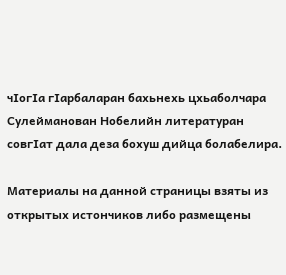чӀогӀа гӀарбаларан бахьнехь цхьаболчара Сулейманован Нобелийн литературан совгӀат дала деза бохуш дийца болабелира.

Материалы на данной страницы взяты из открытых истончиков либо размещены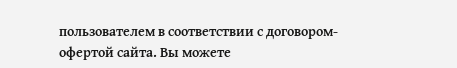пользователем в соответствии с договором-офертой сайта. Вы можете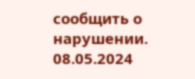сообщить о нарушении.
08.05.2024